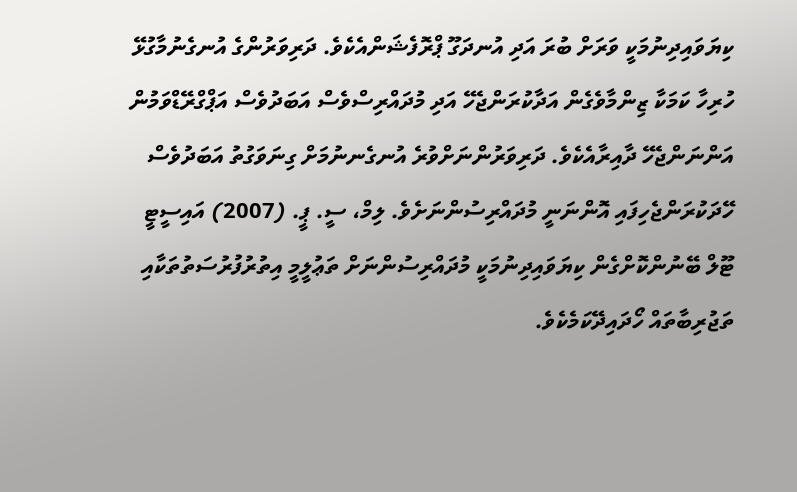ކިޔަވައިދިނުމަކީ ވަރަށް ބުރަ އަދި އުނދަގޫ ޕްރޮފެޝަންއެކެވެ. ދަރިވަރުންގެ އުނގެނުމާގުޅޭ ހުރިހާ ކަމަކާ ޒިންމާވެގެން އަދާކުރަންޖެހޭ އަދި މުދައްރިސްވެސް އަބަދުވެސް އަޕްގްރޭޑްވަމުން އަންނަންޖެހޭ ދާއިރާއެކެވެ. ދަރިވަރުންނަށްވުރެ އުނގެނނުމަށް ގިނަވަގުތު އަބަދުވެސް ހޭދަކުރަންޖެހިފައި އޮންނަނީ މުދައްރިސުންނަށެވެ. ލިމް، ސީ. ޕީ. (2007) އައިސީޓީ ޓޫލް ބޭނުންކޮށްގެން ކިޔަވައިދިނުމަކީ މުދައްރިސުންނަށް ތަޢުލީމީ އިތުރުފުރުސަތުތަކާއި ތަޖުރިބާތައް ހޯދައިދޭކަމެކެވެ.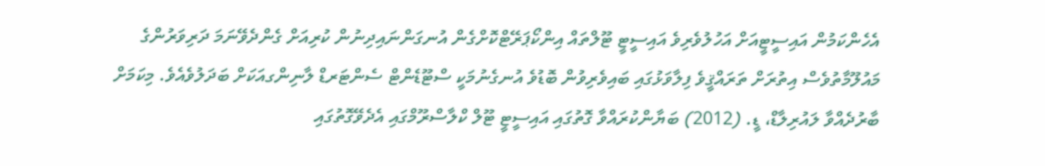އެހެންކަމުން އައިސީޓީއަށް އަހުލުވެރިވެ އައިސީޓީ ޓޫލްތައް އިންކޯޕަރޭޓްކޮށްގެން އުނގަންނައިދިނުން ކުރިއަށް ގެންދެވޭނަމަ ދަރިވަރުންގެ މައުލޫމާތުވެސް އިތުރަށް ތަރައްޤީވެ ފިލާވަޅުގައި ބައިވެރިވުން ބޮޑުވެ އުނގެނުމަކީ ސްޓޫޑެންޓް ސެންޓަރޑް ލާނިންގއަކަށް ބަދަލުވެއެވެ. މިކަމަށް ބާރުދެއްވާ ލައުރިލާޑް، ޑީ. (2012) ބަޔާންކުރައްވާ ގޮތުގައި އައިސީޓީ ޓޫލް ކްލާސްރޫމްގައި އެދެވޭގޮތުގައި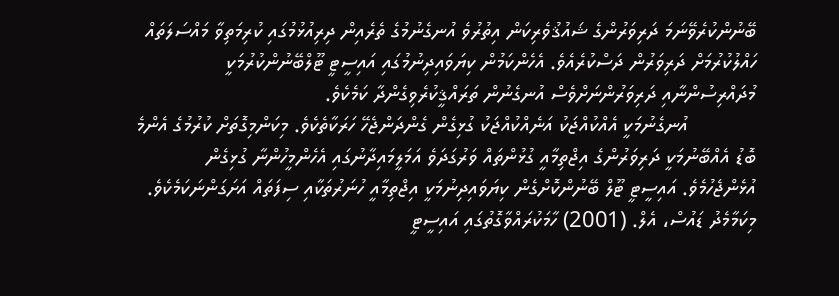ބޭނުންކުރެވޭނަމަ ދަރިވަރުންގެ ޝައުޤުވެރިކަން އިތުރުވެ އުނގެނުމުގެ ތެރެއިން ދިރިއުޅުމުގައި ކުރިމަތިވާ މައްސަލަތައް ހައްލުކުރުމަށް ދަރިވަރުން ދަސްކުރެއެވެ. އެހެންކަމުން ކިޔަވައިދިނުމުގައި އައިސީޓީ ޓޫލްބޭނުންކުރުމަކީ މުދައްރިސުންނާއި ދަރިވަރުންނަށްވެސް އުނގެނުން ތަރައްޤީކުރެވިގެންދާ ކަމެކެވެ.
            އުނގެނުމަކީ އެއްކުއްޖަކު އަނެއްކުއްޖަކު ގުޅިގެން ގެންދަންޖެހޭ ހަރަކާތެކެވެ. މިކަންމިގޮތަށް ކުރުމުގެ އެންމެ ބޮޑު އެއްބޭނުމަކީ ދަރިވަރުންގެ އިޖްތިމާއީ ގުޅުންތައް ވަރުގަދަވެ އަމަލީމައިދާނުގައި އެހެންމީހުންނާ ގުޅިގެން އުޅެންޖެހުމެވެ. އައިސީޓީ ޓޫލް ބޭނުންކޮށްގެން ކިޔަވައިދިނުމަކީ އިޖްތިމާއީ ހުނަރުތަކާއި ސިފަތައް އަށަގަންނަކަމެކެވެ. މިކަމާމެދު ޑައުސް، އެލް. (2001) ހާމަކުރައްވާގޮތުގައި އައިސީޓީ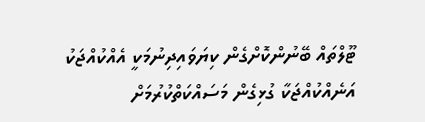ޓޫލްތައް ބޭނުންކޮށްގެން ކިޔަވައިދިނުމަކީ އެއްކުއްޖަކު އަނެއްކުއްޖަކާ ގުޅިގެން މަސައްކަތްކުރުމަށް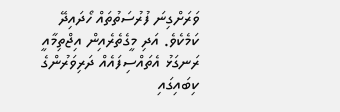ވަރަށްގިނަ ފުރުސަތުތައް ހޯދައިދޭ ކަމެކެވެ. އަދި މީގެތެރެއިން އިޖްތިމާއީ ރަނގަޅު އެތައްސިފައެއް ދަރިވަރުންގެ ކިބައިގައި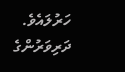ހަރުލައެވެ. ދަރިވަރުންގެ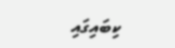ކިބައިގައި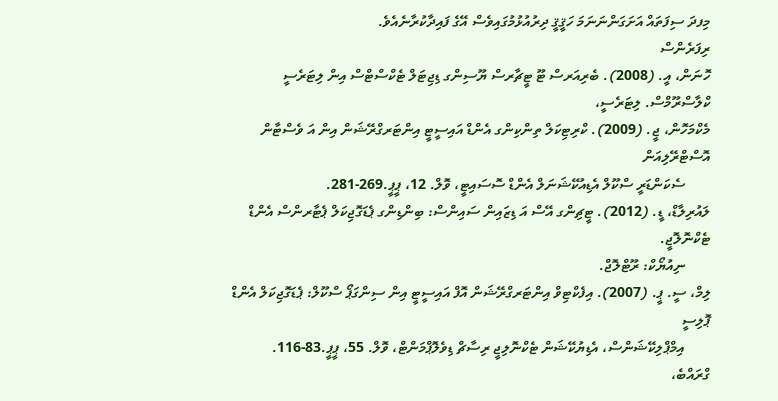މިފދަ ސިފަތައް އަށަގަންނަނަމަ ހަޤީޤީ ދިރުއުޅުމުގައިވެސް އޭގެ ފައިދާކުރާނެއެވެ.
ރިފަރެންސް
ހޮނަން، އީ. (2008). ބެރިއަރސް ޓޫ ޓީޗާރސް ޔޫސިންގ ޑިޖިޓަލް ޓެކްސްޓްސް އިން ލިޓަރެސީ ކްލާސްރޫމްސް. ލިޓަރެސީ،
މެކްމަހޮން، ޖީ. (2009). ކްރިޓިކަލް ތިންކިންގ އެންޑް އައިސީޓީ އިންޓަރގްރޭޝަން އިން އަ ވެސްޓާން އޮސްޓްރޭލިއަން
       ސެކަންޑަރީ ސްކޫލް އެޑިއުކޭޝަނަލް އެންޑް ސޮސައިޓީ، ވޮލް. 12، ޕީޕީ.269-281.
ލައުރިލާޑް، ޑީ. (2012). ޓީޗިންގ އޭސް އަ ޑިޒައިން ސައިންސް: ބިންޑިންގ ޕެޑަގޮޖިކަލް ޕެޓާރންސް އެންޑް ޓެކްނޮލޮޖީ.
       ނިއުޔޯކް: ރޫޓްލޮޖް.
ލިމް، ސީ. ޕީ. (2007). އިފެކްޓިވް އިންޓަރގްރޭޝަން އޮފް އައިސީޓީ އިން ސިންގަޕޯ ސްކޫލް: ޕެޑަގޮޖިކަލް އެންޑް ޕޮލިސީ
       އިމްޕްލިކޭޝަންސް، އެޑިޔުކޭޝަން ޓެކްނޮލިޖީ ރިސާޗް ޑިވެލޮޕްމަންޓް، ވޮލް. 55، ޕީޕީ.83-116.
ގްރައްބެ،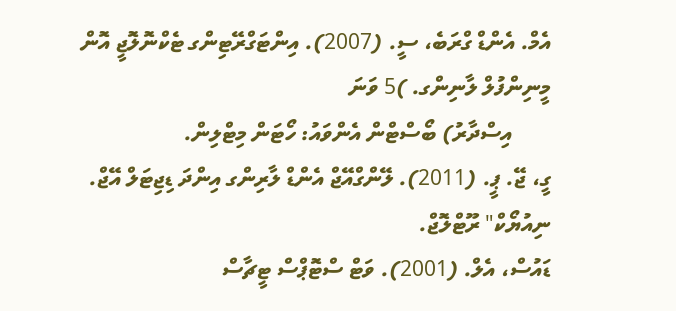އެމް. އެންޑް ގްރަބެ، ސީ. (2007). އިންޓަގްރޭޓިންގ ޓެކްނޮލޮޖީ އޮން މީނިންފުލް ލާނިންގ. )5 ވަނަ
       އިސްދާރު) ބޯސްޓްން އެންވައު: ހޯޓަން މިޓްލިން.
ގީ، ޖޭ. ޕީ. (2011). ލޭންގްއޭޖް އެންޑް ލާރިންގ އިންދަ ޑިޖިޓަލް އޭޖް. ނިއުޔޯކް" ރޫޓްލޮޖް.
ޑައުސް، އެލް. (2001). ވަޓް ސްޓޮޕްސް ޓީޗާސް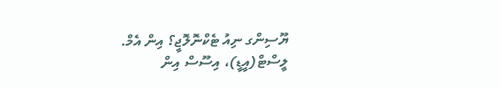ޔޫސިންގ ނިއު ޓެކްނޮލޮޖީ؟ އިން އެމް. ލީސްޓް(އީޑީ)، އިސޫސް އިން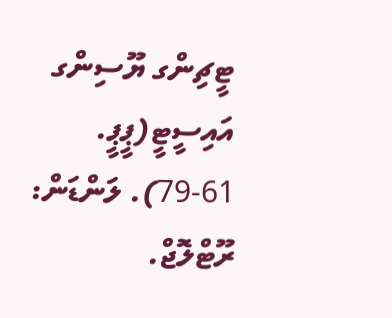ޓީޗިންގ ޔޫސިންގ އައިސީޓީ(ޕީޕީ. 61-79). ލަންޑަން: ރޫޓްލޮޖް.